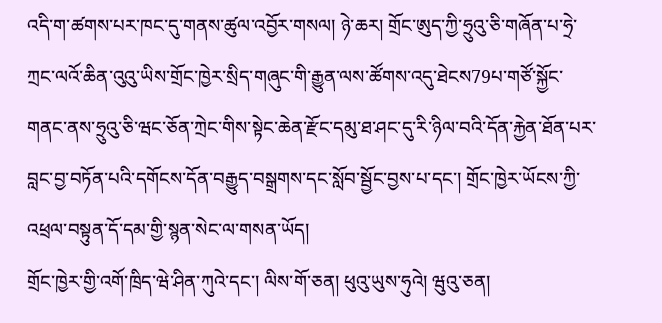འདི་ག་ཚགས་པར་ཁང་དུ་གནས་ཚུལ་འབྱོར་གསལ། ཉེ་ཆར། གྲོང་ཨུད་ཀྱི་ཧྲུའུ་ཅི་གཞོན་པ་ཧྲེ་ཀྲང་ལའོ་ཆིན་འུའུ་ཡིས་གྲོང་ཁྱེར་སྲིད་གཞུང་གི་རྒྱུན་ལས་ཚོགས་འདུ་ཐེངས79པ་གཙོ་སྐྱོང་གནང་ནས་ཧྲུའུ་ཅི་ཝང་ཅོན་ཀྲེང་གིས་སྟེང་ཆེན་རྫོང་དམུ་ཐ་ཤང་དུ་རི་ཉིལ་བའི་དོན་རྐྱེན་ཐོན་པར་བླང་བྱ་བཏོན་པའི་དགོངས་དོན་བརྒྱུད་བསྒྲགས་དང་སློབ་སྦྱོང་བྱས་པ་དང་། གྲོང་ཁྱེར་ཡོངས་ཀྱི་འཕྲལ་བསྟུན་དོ་དམ་གྱི་སྙན་སེང་ལ་གསན་ཡོད།
གྲོང་ཁྱེར་གྱི་འགོ་ཁྲིད་ཝེ་ཤིན་ཀུའེ་དང་། ལིས་གོ་ཅན། ཕུའུ་ཡུས་ཧུའེ། ཝུའུ་ཅན།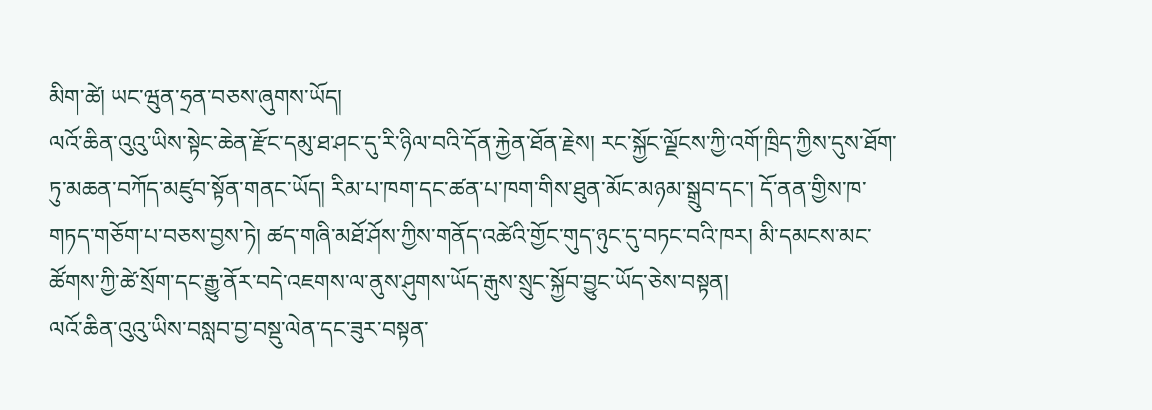མིག་ཚེ། ཡང་ཝུན་ཧྲན་བཅས་ཞུགས་ཡོད།
ལའོ་ཆིན་འུའུ་ཡིས་སྟེང་ཆེན་རྫོང་དམུ་ཐ་ཤང་དུ་རི་ཉིལ་བའི་དོན་རྐྱེན་ཐོན་རྗེས། རང་སྐྱོང་ལྗོངས་ཀྱི་འགོ་ཁྲིད་ཀྱིས་དུས་ཐོག་ཏུ་མཆན་བཀོད་མཛུབ་སྟོན་གནང་ཡོད། རིམ་པ་ཁག་དང་ཚན་པ་ཁག་གིས་ཐུན་མོང་མཉམ་སྒྲུབ་དང་། དོ་ནན་གྱིས་ཁ་གཏད་གཅོག་པ་བཅས་བྱས་ཏེ། ཚད་གཞི་མཐོ་ཤོས་ཀྱིས་གནོད་འཚེའི་གྱོང་གུད་ཉུང་དུ་བཏང་བའི་ཁར། མི་དམངས་མང་ཚོགས་ཀྱི་ཚེ་སྲོག་དང་རྒྱུ་ནོར་བདེ་འཇགས་ལ་ནུས་ཤུགས་ཡོད་རྒུས་སྲུང་སྐྱོབ་བྱུང་ཡོད་ཅེས་བསྟན།
ལའོ་ཆིན་འུའུ་ཡིས་བསླབ་བྱ་བསྡུ་ལེན་དང་ཟུར་བསྟན་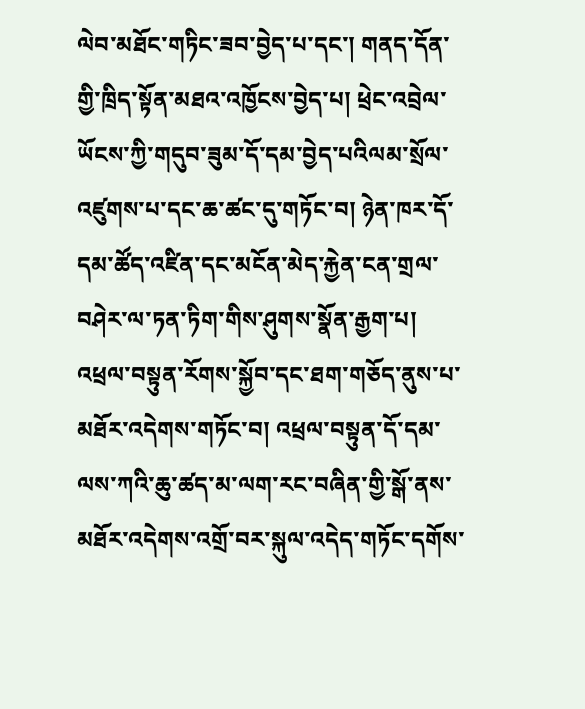ལེབ་མཐོང་གཏིང་ཟབ་བྱེད་པ་དང་། གནད་དོན་གྱི་ཁྲིད་སྟོན་མཐའ་འཁྱོངས་བྱེད་པ། ཕྲེང་འབྲེལ་ཡོངས་ཀྱི་གདུབ་ཟུམ་དོ་དམ་བྱེད་པའིལམ་སྲོལ་འཛུགས་པ་དང་ཆ་ཚང་དུ་གཏོང་བ། ཉེན་ཁར་དོ་དམ་ཚོད་འཛིན་དང་མངོན་མེད་རྐྱེན་ངན་གྲལ་བཤེར་ལ་ཏན་ཏིག་གིས་ཤུགས་སྣོན་རྒྱག་པ། འཕྲལ་བསྟུན་རོགས་སྐྱོབ་དང་ཐག་གཅོད་ནུས་པ་མཐོར་འདེགས་གཏོང་བ། འཕྲལ་བསྟུན་དོ་དམ་ལས་ཀའི་ཆུ་ཚད་མ་ལག་རང་བཞིན་གྱི་སྒོ་ནས་མཐོར་འདེགས་འགྲོ་བར་སྐུལ་འདེད་གཏོང་དགོས་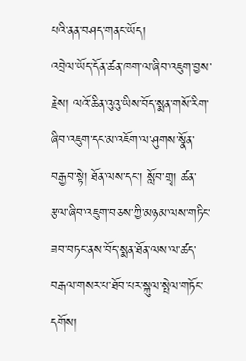པའི་ནན་བཤད་གནང་ཡོད།
འབྲེལ་ཡོད་དོན་ཚན་ཁག་ལ་ཞིབ་འཇུག་བྱས་རྗེས། ལའོ་ཆིན་འུའུ་ཡིས་བོད་སྨན་གསོ་རིག་ཞིབ་འཇུག་དང་མ་འཇོག་ལ་ཤུགས་སྣོན་བརྒྱབ་སྟེ། ཐོན་ལས་དང་། སློབ་གྲྭ། ཚན་རྩལ་ཞིབ་འཇུག་བཅས་ཀྱི་མཉམ་ལས་གཏིང་ཟབ་བཏང་ནས་བོད་སྨན་ཐོན་ལས་ལ་ཚད་བརྒལ་གསར་པ་ཐོབ་པར་སྐུལ་སྤེལ་གཏོང་དགོས།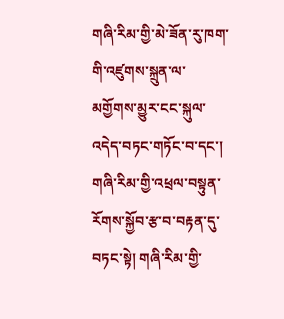གཞི་རིམ་གྱི་མེ་ཟོན་རུ་ཁག་གི་འཛུགས་སྐྲུན་ལ་མགྱོགས་མྱུར་ངང་སྐུལ་འདེད་བཏང་གཏོང་བ་དང་། གཞི་རིམ་གྱི་འཕྲལ་བསྟུན་རོགས་སྐྱོབ་རྩ་བ་བརྟན་དུ་བཏང་སྟེ། གཞི་རིམ་གྱི་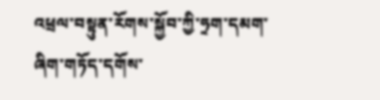འཕྲལ་བསྟུན་རོགས་སྐྱོབ་ཀྱི་ཧྲག་དམག་ཞིག་གཏོད་དགོས་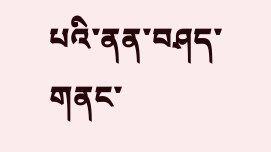པའི་ནན་བཤད་གནང་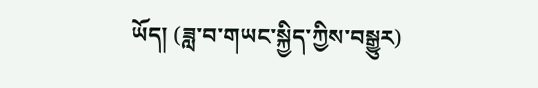ཡོད། (ཟླ་བ་གཡང་སྐྱིད་ཀྱིས་བསྒྱུར)